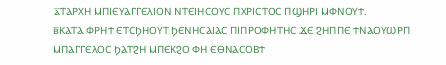ⲁ̅ⲦⲀⲢⲬⲎ ⲘⲠⲒⲈⲨⲀⲄⲄⲈⲖⲒⲞⲚ ⲚⲦⲈⲒⲎⲤⲞⲨⲤ ⲠⲬⲢⲒⲤⲦⲞⲤ ⲠϢⲎⲢⲒ ⲘⲪⲚⲞⲨϮ.
ⲃ̅ⲔⲀⲦⲀ ⲪⲢⲎϮ ⲈⲦⲤϦⲎⲞⲨⲦ ϦⲈⲚⲎⲤⲀⲒⲀⲤ ⲠⲒⲠⲢⲞⲪⲎⲦⲎⲤ ϪⲈ ϨⲎⲠⲠⲈ ϮⲚⲀⲞⲨⲰⲢⲠ ⲘⲠⲀⲄⲄⲈⲖⲞⲤ ϦⲀⲦϨⲎ ⲘⲠⲈⲔϨⲞ ⲪⲎ ⲈⲐⲚⲀⲤⲞⲂϮ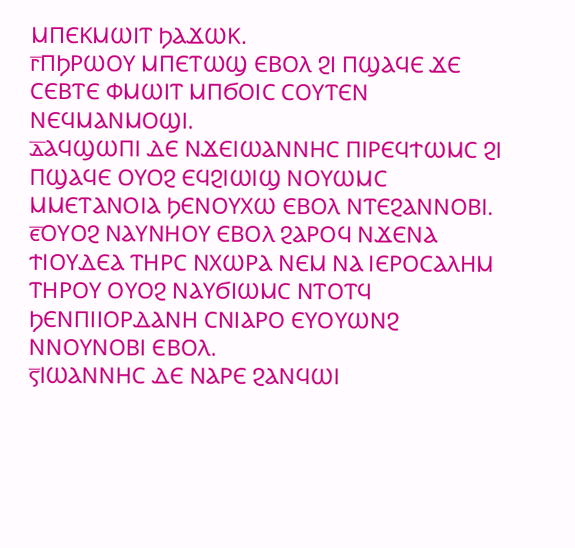ⲘⲠⲈⲔⲘⲰⲒⲦ ϦⲀϪⲰⲔ.
ⲅ̅ⲠϦⲢⲰⲞⲨ ⲘⲠⲈⲦⲰϢ ⲈⲂⲞⲖ ϨⲒ ⲠϢⲀϤⲈ ϪⲈ ⲤⲈⲂⲦⲈ ⲪⲘⲰⲒⲦ ⲘⲠϬⲞⲒⲤ ⲤⲞⲨⲦⲈⲚ ⲚⲈϤⲘⲀⲚⲘⲞϢⲒ.
ⲇ̅ⲀϤϢⲰⲠⲒ ⲆⲈ ⲚϪⲈⲒⲰⲀⲚⲚⲎⲤ ⲠⲒⲢⲈϤϮⲰⲘⲤ ϨⲒ ⲠϢⲀϤⲈ ⲞⲨⲞϨ ⲈϤϨⲒⲰⲒϢ ⲚⲞⲨⲰⲘⲤ ⲘⲘⲈⲦⲀⲚⲞⲒⲀ ϦⲈⲚⲞⲨⲬⲰ ⲈⲂⲞⲖ ⲚⲦⲈϨⲀⲚⲚⲞⲂⲒ.
ⲉ̅ⲞⲨⲞϨ ⲚⲀⲨⲚⲎⲞⲨ ⲈⲂⲞⲖ ϨⲀⲢⲞϤ ⲚϪⲈⲚⲀ ϮⲒⲞⲨⲆⲈⲀ ⲦⲎⲢⲤ ⲚⲬⲰⲢⲀ ⲚⲈⲘ ⲚⲀ ⲒⲈⲢⲞⲤⲀⲖⲎⲘ ⲦⲎⲢⲞⲨ ⲞⲨⲞϨ ⲚⲀⲨϬⲒⲰⲘⲤ ⲚⲦⲞⲦϤ ϦⲈⲚⲠⲒⲒⲞⲢⲆⲀⲚⲎ ⲤⲚⲒⲀⲢⲞ ⲈⲨⲞⲨⲰⲚϨ ⲚⲚⲞⲨⲚⲞⲂⲒ ⲈⲂⲞⲖ.
ⲋ̅ⲒⲰⲀⲚⲚⲎⲤ ⲆⲈ ⲚⲀⲢⲈ ϨⲀⲚϤⲰⲒ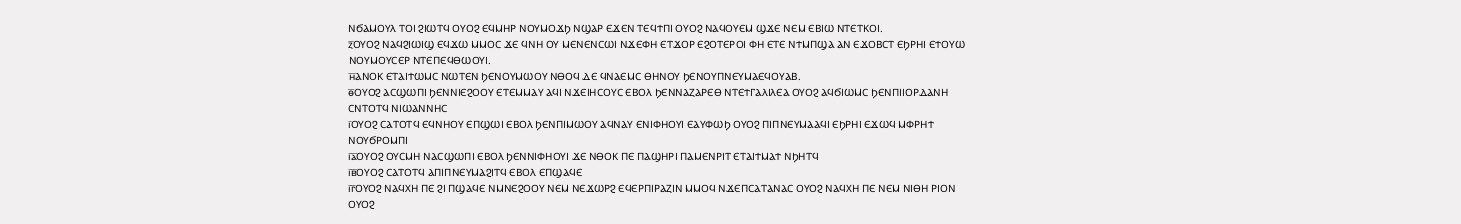ⲚϬⲀⲘⲞⲨⲖ ⲦⲞⲒ ϨⲒⲰⲦϤ ⲞⲨⲞϨ ⲈϤⲘⲎⲢ ⲚⲞⲨⲘⲞϪϦ ⲚϢⲀⲢ ⲈϪⲈⲚ ⲦⲈϤϮⲠⲒ ⲞⲨⲞϨ ⲚⲀϤⲞⲨⲈⲘ ϢϪⲈ ⲚⲈⲘ ⲈⲂⲒⲰ ⲚⲦⲈⲦⲔⲞⲒ.
ⲍ̅ⲞⲨⲞϨ ⲚⲀϤϨⲒⲰⲒϢ ⲈϤϪⲰ ⲘⲘⲞⲤ ϪⲈ ϤⲚⲎ ⲞⲨ ⲘⲈⲚⲈⲚⲤⲰⲒ ⲚϪⲈⲪⲎ ⲈⲦϪⲞⲢ ⲈϨⲞⲦⲈⲢⲞⲒ ⲪⲎ ⲈⲦⲈ ⲚϮⲘⲠϢⲀ ⲀⲚ ⲈϪⲞⲂⲤⲦ ⲈϦⲢⲎⲒ ⲈϮⲞⲨⲰ ⲚⲞⲨⲘⲞⲨⲤⲈⲢ ⲚⲦⲈⲠⲈϤⲐⲰⲞⲨⲒ.
ⲏ̅ⲀⲚⲞⲔ ⲈⲦⲀⲒϮⲰⲘⲤ ⲚⲰⲦⲈⲚ ϦⲈⲚⲞⲨⲘⲰⲞⲨ ⲚⲐⲞϤ ⲆⲈ ϤⲚⲀⲈⲘⲤ ⲐⲎⲚⲞⲨ ϦⲈⲚⲞⲨⲠⲚⲈⲨⲘⲀⲈϤⲞⲨⲀⲂ.
ⲑ̅ⲞⲨⲞϨ ⲀⲤϢⲰⲠⲒ ϦⲈⲚⲚⲒⲈϨⲞⲞⲨ ⲈⲦⲈⲘⲘⲀⲨ ⲀϤⲒ ⲚϪⲈⲒⲎⲤⲞⲨⲤ ⲈⲂⲞⲖ ϦⲈⲚⲚⲀⲌⲀⲢⲈⲐ ⲚⲦⲈϮⲄⲀⲖⲒⲖⲈⲀ ⲞⲨⲞϨ ⲀϤϬⲒⲰⲘⲤ ϦⲈⲚⲠⲒⲒⲞⲢⲆⲀⲚⲎ ⲤⲚⲦⲞⲦϤ ⲚⲒⲰⲀⲚⲚⲎⲤ
ⲓ̅ⲞⲨⲞϨ ⲤⲀⲦⲞⲦϤ ⲈϤⲚⲎⲞⲨ ⲈⲠϢⲰⲒ ⲈⲂⲞⲖ ϦⲈⲚⲠⲒⲘⲰⲞⲨ ⲀϤⲚⲀⲨ ⲈⲚⲒⲪⲎⲞⲨⲒ ⲈⲀⲨⲪⲰϦ ⲞⲨⲞϨ ⲠⲒⲠⲚⲈⲨⲘⲀⲀϤⲒ ⲈϦⲢⲎⲒ ⲈϪⲰϤ ⲘⲪⲢⲎϮ ⲚⲞⲨϬⲢⲞⲘⲠⲒ
ⲓ̅ⲁ̅ⲞⲨⲞϨ ⲞⲨⲤⲘⲎ ⲚⲀⲤϢⲰⲠⲒ ⲈⲂⲞⲖ ϦⲈⲚⲚⲒⲪⲎⲞⲨⲒ ϪⲈ ⲚⲐⲞⲔ ⲠⲈ ⲠⲀϢⲎⲢⲒ ⲠⲀⲘⲈⲚⲢⲒⲦ ⲈⲦⲀⲒϮⲘⲀϮ ⲚϦⲎⲦϤ
ⲓ̅ⲃ̅ⲞⲨⲞϨ ⲤⲀⲦⲞⲦϤ ⲀⲠⲒⲠⲚⲈⲨⲘⲀϨⲒⲦϤ ⲈⲂⲞⲖ ⲈⲠϢⲀϤⲈ
ⲓ̅ⲅ̅ⲞⲨⲞϨ ⲚⲀϤⲬⲎ ⲠⲈ ϨⲒ ⲠϢⲀϤⲈ ⲚⲘⲚⲈϨⲞⲞⲨ ⲚⲈⲘ ⲚⲈϪⲰⲢϨ ⲈϤⲈⲢⲠⲒⲢⲀⲌⲒⲚ ⲘⲘⲞϤ ⲚϪⲈⲠⲤⲀⲦⲀⲚⲀⲤ ⲞⲨⲞϨ ⲚⲀϤⲬⲎ ⲠⲈ ⲚⲈⲘ ⲚⲒⲐⲎ ⲢⲒⲞⲚ ⲞⲨⲞϨ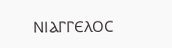ⲚⲒⲀⲄⲄⲈⲖⲞⲤ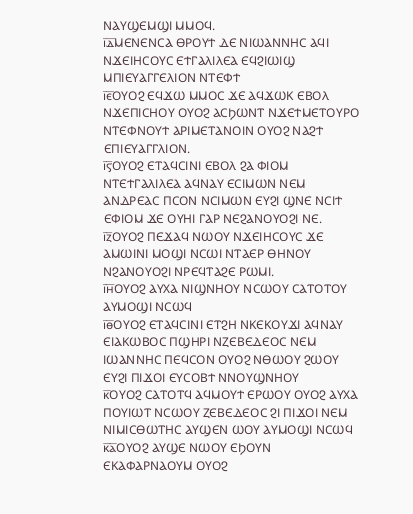ⲚⲀⲨϢⲈⲘϢⲒ ⲘⲘⲞϤ.
ⲓ̅ⲇ̅ⲘⲈⲚⲈⲚⲤⲀ ⲐⲢⲞⲨϮ ⲆⲈ ⲚⲒⲰⲀⲚⲚⲎⲤ ⲀϤⲒ ⲚϪⲈⲒⲎⲤⲞⲨⲤ ⲈϮⲄⲀⲖⲒⲖⲈⲀ ⲈϤϨⲒⲰⲒϢ ⲘⲠⲒⲈⲨⲀⲄⲄⲈⲖⲒⲞⲚ ⲚⲦⲈⲪϮ
ⲓ̅ⲉ̅ⲞⲨⲞϨ ⲈϤϪⲰ ⲘⲘⲞⲤ ϪⲈ ⲀϤϪⲰⲔ ⲈⲂⲞⲖ ⲚϪⲈⲠⲒⲤⲎⲞⲨ ⲞⲨⲞϨ ⲀⲤϦⲰⲚⲦ ⲚϪⲈϮⲘⲈⲦⲞⲨⲢⲞ ⲚⲦⲈⲪⲚⲞⲨϮ ⲀⲢⲒⲘⲈⲦⲀⲚⲞⲒⲚ ⲞⲨⲞϨ ⲚⲀϨϮ ⲈⲠⲒⲈⲨⲀⲄⲄⲖⲒⲞⲚ.
ⲓ̅ⲋ̅ⲞⲨⲞϨ ⲈⲦⲀϤⲤⲒⲚⲒ ⲈⲂⲞⲖ ϨⲀ ⲪⲒⲞⲘ ⲚⲦⲈϮⲄⲀⲖⲒⲖⲈⲀ ⲀϤⲚⲀⲨ ⲈⲤⲒⲘⲰⲚ ⲚⲈⲘ ⲀⲚⲆⲢⲈⲀⲤ ⲠⲤⲞⲚ ⲚⲤⲒⲘⲰⲚ ⲈⲨϨⲒ ϢⲚⲈ ⲚⲤⲒϮ ⲈⲪⲒⲞⲘ ϪⲈ ⲞⲨⲎⲒ ⲄⲀⲢ ⲚⲈϨⲀⲚⲞⲨⲞϨⲒ ⲚⲈ.
ⲓ̅ⲍ̅ⲞⲨⲞϨ ⲠⲈϪⲀϤ ⲚⲰⲞⲨ ⲚϪⲈⲒⲎⲤⲞⲨⲤ ϪⲈ ⲀⲘⲰⲒⲚⲒ ⲘⲞϢⲒ ⲚⲤⲰⲒ ⲚⲦⲀⲈⲢ ⲐⲎⲚⲞⲨ ⲚϨⲀⲚⲞⲨⲞϨⲒ ⲚⲢⲈϤⲦⲀϨⲈ ⲢⲰⲘⲒ.
ⲓ̅ⲏ̅ⲞⲨⲞϨ ⲀⲨⲬⲀ ⲚⲒϢⲚⲎⲞⲨ ⲚⲤⲰⲞⲨ ⲤⲀⲦⲞⲦⲞⲨ ⲀⲨⲘⲞϢⲒ ⲚⲤⲰϤ
ⲓ̅ⲑ̅ⲞⲨⲞϨ ⲈⲦⲀϤⲤⲒⲚⲒ ⲈⲦϨⲎ ⲚⲔⲈⲔⲞⲨϪⲒ ⲀϤⲚⲀⲨ ⲈⲒⲀⲔⲰⲂⲞⲤ ⲠϢⲎⲢⲒ ⲚⲌⲈⲂⲈⲆⲈⲞⲤ ⲚⲈⲘ ⲒⲰⲀⲚⲚⲎⲤ ⲠⲈϤⲤⲞⲚ ⲞⲨⲞϨ ⲚⲐⲰⲞⲨ ϨⲰⲞⲨ ⲈⲨϨⲒ ⲠⲒϪⲞⲒ ⲈⲨⲤⲞⲂϮ ⲚⲚⲞⲨϢⲚⲎⲞⲨ
ⲕ̅ⲞⲨⲞϨ ⲤⲀⲦⲞⲦϤ ⲀϤⲘⲞⲨϮ ⲈⲢⲰⲞⲨ ⲞⲨⲞϨ ⲀⲨⲬⲀ ⲠⲞⲨⲒⲰⲦ ⲚⲤⲰⲞⲨ ⲌⲈⲂⲈⲆⲈⲞⲤ ϨⲒ ⲠⲒϪⲞⲒ ⲚⲈⲘ ⲚⲒⲘⲒⲤⲐⲰⲦⲎⲤ ⲀⲨϢⲈⲚ ⲰⲞⲨ ⲀⲨⲘⲞϢⲒ ⲚⲤⲰϤ
ⲕ̅ⲁ̅ⲞⲨⲞϨ ⲀⲨϢⲈ ⲚⲰⲞⲨ ⲈϦⲞⲨⲚ ⲈⲔⲀⲪⲀⲢⲚⲀⲞⲨⲘ ⲞⲨⲞϨ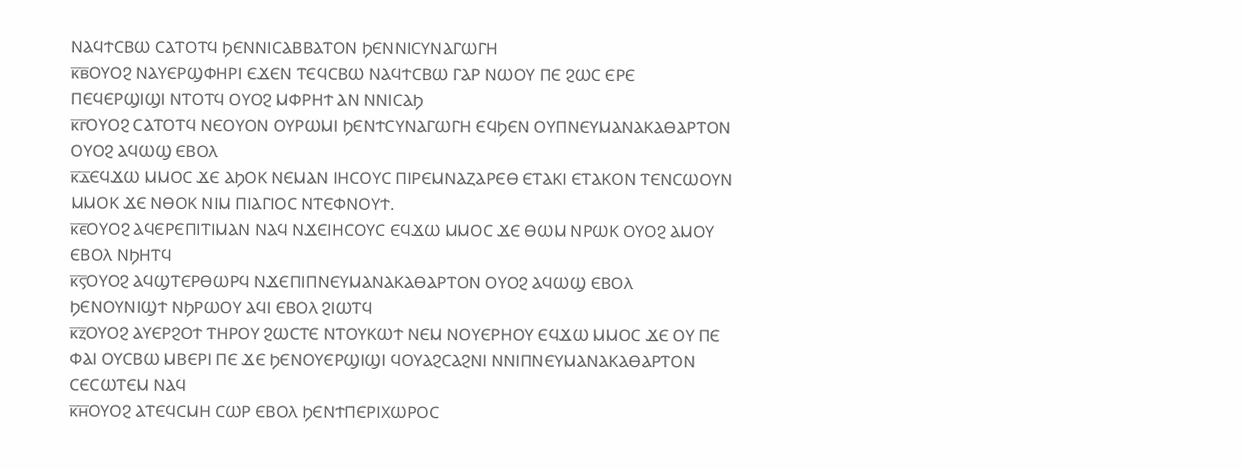ⲚⲀϤϮⲤⲂⲰ ⲤⲀⲦⲞⲦϤ ϦⲈⲚⲚⲒⲤⲀⲂⲂⲀⲦⲞⲚ ϦⲈⲚⲚⲒⲤⲨⲚⲀⲄⲰⲄⲎ
ⲕ̅ⲃ̅ⲞⲨⲞϨ ⲚⲀⲨⲈⲢϢⲪⲎⲢⲒ ⲈϪⲈⲚ ⲦⲈϤⲤⲂⲰ ⲚⲀϤϮⲤⲂⲰ ⲄⲀⲢ ⲚⲰⲞⲨ ⲠⲈ ϨⲰⲤ ⲈⲢⲈ ⲠⲈϤⲈⲢϢⲒϢⲒ ⲚⲦⲞⲦϤ ⲞⲨⲞϨ ⲘⲪⲢⲎϮ ⲀⲚ ⲚⲚⲒⲤⲀϦ
ⲕ̅ⲅ̅ⲞⲨⲞϨ ⲤⲀⲦⲞⲦϤ ⲚⲈⲞⲨⲞⲚ ⲞⲨⲢⲰⲘⲒ ϦⲈⲚϮⲤⲨⲚⲀⲄⲰⲄⲎ ⲈϤϦⲈⲚ ⲞⲨⲠⲚⲈⲨⲘⲀⲚⲀⲔⲀⲐⲀⲢⲦⲞⲚ ⲞⲨⲞϨ ⲀϤⲰϢ ⲈⲂⲞⲖ
ⲕ̅ⲇ̅ⲈϤϪⲰ ⲘⲘⲞⲤ ϪⲈ ⲀϦⲞⲔ ⲚⲈⲘⲀⲚ ⲒⲎⲤⲞⲨⲤ ⲠⲒⲢⲈⲘⲚⲀⲌⲀⲢⲈⲐ ⲈⲦⲀⲔⲒ ⲈⲦⲀⲔⲞⲚ ⲦⲈⲚⲤⲰⲞⲨⲚ ⲘⲘⲞⲔ ϪⲈ ⲚⲐⲞⲔ ⲚⲒⲘ ⲠⲒⲀⲄⲒⲞⲤ ⲚⲦⲈⲪⲚⲞⲨϮ.
ⲕ̅ⲉ̅ⲞⲨⲞϨ ⲀϤⲈⲢⲈⲠⲒⲦⲒⲘⲀⲚ ⲚⲀϤ ⲚϪⲈⲒⲎⲤⲞⲨⲤ ⲈϤϪⲰ ⲘⲘⲞⲤ ϪⲈ ⲐⲰⲘ ⲚⲢⲰⲔ ⲞⲨⲞϨ ⲀⲘⲞⲨ ⲈⲂⲞⲖ ⲚϦⲎⲦϤ
ⲕ̅ⲋ̅ⲞⲨⲞϨ ⲀϤϢⲦⲈⲢⲐⲰⲢϤ ⲚϪⲈⲠⲒⲠⲚⲈⲨⲘⲀⲚⲀⲔⲀⲐⲀⲢⲦⲞⲚ ⲞⲨⲞϨ ⲀϤⲰϢ ⲈⲂⲞⲖ ϦⲈⲚⲞⲨⲚⲒϢϮ ⲚϦⲢⲰⲞⲨ ⲀϤⲒ ⲈⲂⲞⲖ ϨⲒⲰⲦϤ
ⲕ̅ⲍ̅ⲞⲨⲞϨ ⲀⲨⲈⲢϨⲞϮ ⲦⲎⲢⲞⲨ ϨⲰⲤⲦⲈ ⲚⲦⲞⲨⲔⲰϮ ⲚⲈⲘ ⲚⲞⲨⲈⲢⲎⲞⲨ ⲈϤϪⲰ ⲘⲘⲞⲤ ϪⲈ ⲞⲨ ⲠⲈ ⲪⲀⲒ ⲞⲨⲤⲂⲰ ⲘⲂⲈⲢⲒ ⲠⲈ ϪⲈ ϦⲈⲚⲞⲨⲈⲢϢⲒϢⲒ ϤⲞⲨⲀϨⲤⲀϨⲚⲒ ⲚⲚⲒⲠⲚⲈⲨⲘⲀⲚⲀⲔⲀⲐⲀⲢⲦⲞⲚ ⲤⲈⲤⲰⲦⲈⲘ ⲚⲀϤ
ⲕ̅ⲏ̅ⲞⲨⲞϨ ⲀⲦⲈϤⲤⲘⲎ ⲤⲰⲢ ⲈⲂⲞⲖ ϦⲈⲚϮⲠⲈⲢⲒⲬⲰⲢⲞⲤ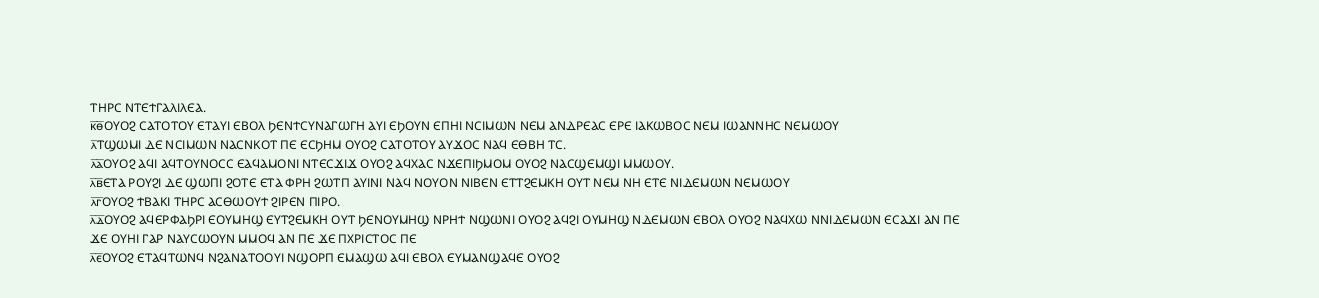ⲦⲎⲢⲤ ⲚⲦⲈϮⲄⲀⲖⲒⲖⲈⲀ.
ⲕ̅ⲑ̅ⲞⲨⲞϨ ⲤⲀⲦⲞⲦⲞⲨ ⲈⲦⲀⲨⲒ ⲈⲂⲞⲖ ϦⲈⲚϮⲤⲨⲚⲀⲄⲰⲄⲎ ⲀⲨⲒ ⲈϦⲞⲨⲚ ⲈⲠⲎⲒ ⲚⲤⲒⲘⲰⲚ ⲚⲈⲘ ⲀⲚⲆⲢⲈⲀⲤ ⲈⲢⲈ ⲒⲀⲔⲰⲂⲞⲤ ⲚⲈⲘ ⲒⲰⲀⲚⲚⲎⲤ ⲚⲈⲘⲰⲞⲨ
ⲗ̅ⲦϢⲰⲘⲒ ⲆⲈ ⲚⲤⲒⲘⲰⲚ ⲚⲀⲤⲚⲔⲞⲦ ⲠⲈ ⲈⲤϦⲎⲘ ⲞⲨⲞϨ ⲤⲀⲦⲞⲦⲞⲨ ⲀⲨϪⲞⲤ ⲚⲀϤ ⲈⲐⲂⲎ ⲦⲤ.
ⲗ̅ⲁ̅ⲞⲨⲞϨ ⲀϤⲒ ⲀϤⲦⲞⲨⲚⲞⲤⲤ ⲈⲀϤⲀⲘⲞⲚⲒ ⲚⲦⲈⲤϪⲒϪ ⲞⲨⲞϨ ⲀϤⲬⲀⲤ ⲚϪⲈⲠⲒϦⲘⲞⲘ ⲞⲨⲞϨ ⲚⲀⲤϢⲈⲘϢⲒ ⲘⲘⲰⲞⲨ.
ⲗ̅ⲃ̅ⲈⲦⲀ ⲢⲞⲨϨⲒ ⲆⲈ ϢⲰⲠⲒ ϨⲞⲦⲈ ⲈⲦⲀ ⲪⲢⲎ ϨⲰⲦⲠ ⲀⲨⲒⲚⲒ ⲚⲀϤ ⲚⲞⲨⲞⲚ ⲚⲒⲂⲈⲚ ⲈⲦⲦϨⲈⲘⲔⲎ ⲞⲨⲦ ⲚⲈⲘ ⲚⲎ ⲈⲦⲈ ⲚⲒⲆⲈⲘⲰⲚ ⲚⲈⲘⲰⲞⲨ
ⲗ̅ⲅ̅ⲞⲨⲞϨ ϮⲂⲀⲔⲒ ⲦⲎⲢⲤ ⲀⲤⲐⲰⲞⲨϮ ϨⲒⲢⲈⲚ ⲠⲒⲢⲞ.
ⲗ̅ⲇ̅ⲞⲨⲞϨ ⲀϤⲈⲢⲪⲀϦⲢⲒ ⲈⲞⲨⲘⲎϢ ⲈⲨⲦϨⲈⲘⲔⲎ ⲞⲨⲦ ϦⲈⲚⲞⲨⲘⲎϢ ⲚⲢⲎϮ ⲚϢⲰⲚⲒ ⲞⲨⲞϨ ⲀϤϨⲒ ⲞⲨⲘⲎϢ ⲚⲆⲈⲘⲰⲚ ⲈⲂⲞⲖ ⲞⲨⲞϨ ⲚⲀϤⲬⲰ ⲚⲚⲒⲆⲈⲘⲰⲚ ⲈⲤⲀϪⲒ ⲀⲚ ⲠⲈ ϪⲈ ⲞⲨⲎⲒ ⲄⲀⲢ ⲚⲀⲨⲤⲰⲞⲨⲚ ⲘⲘⲞϤ ⲀⲚ ⲠⲈ ϪⲈ ⲠⲬⲢⲒⲤⲦⲞⲤ ⲠⲈ
ⲗ̅ⲉ̅ⲞⲨⲞϨ ⲈⲦⲀϤⲦⲰⲚϤ ⲚϨⲀⲚⲀⲦⲞⲞⲨⲒ ⲚϢⲞⲢⲠ ⲈⲘⲀϢⲰ ⲀϤⲒ ⲈⲂⲞⲖ ⲈⲨⲘⲀⲚϢⲀϤⲈ ⲞⲨⲞϨ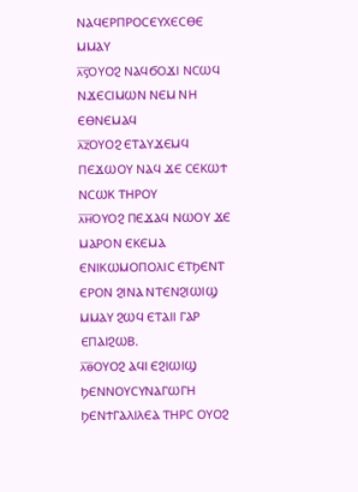ⲚⲀϤⲈⲢⲠⲢⲞⲤⲈⲨⲬⲈⲤⲐⲈ ⲘⲘⲀⲨ
ⲗ̅ⲋ̅ⲞⲨⲞϨ ⲚⲀϤϬⲞϪⲒ ⲚⲤⲰϤ ⲚϪⲈⲤⲒⲘⲰⲚ ⲚⲈⲘ ⲚⲎ ⲈⲐⲚⲈⲘⲀϤ
ⲗ̅ⲍ̅ⲞⲨⲞϨ ⲈⲦⲀⲨϪⲈⲘϤ ⲠⲈϪⲰⲞⲨ ⲚⲀϤ ϪⲈ ⲤⲈⲔⲰϮ ⲚⲤⲰⲔ ⲦⲎⲢⲞⲨ
ⲗ̅ⲏ̅ⲞⲨⲞϨ ⲠⲈϪⲀϤ ⲚⲰⲞⲨ ϪⲈ ⲘⲀⲢⲞⲚ ⲈⲔⲈⲘⲀ ⲈⲚⲒⲔⲰⲘⲞⲠⲞⲖⲒⲤ ⲈⲦϦⲈⲚⲦ ⲈⲢⲞⲚ ϨⲒⲚⲀ ⲚⲦⲈⲚϨⲒⲰⲒϢ ⲘⲘⲀⲨ ϨⲰϤ ⲈⲦⲀⲒⲒ ⲄⲀⲢ ⲈⲠⲀⲒϨⲰⲂ.
ⲗ̅ⲑ̅ⲞⲨⲞϨ ⲀϤⲒ ⲈϨⲒⲰⲒϢ ϦⲈⲚⲚⲞⲨⲤⲨⲚⲀⲄⲰⲄⲎ ϦⲈⲚϮⲄⲀⲖⲒⲖⲈⲀ ⲦⲎⲢⲤ ⲞⲨⲞϨ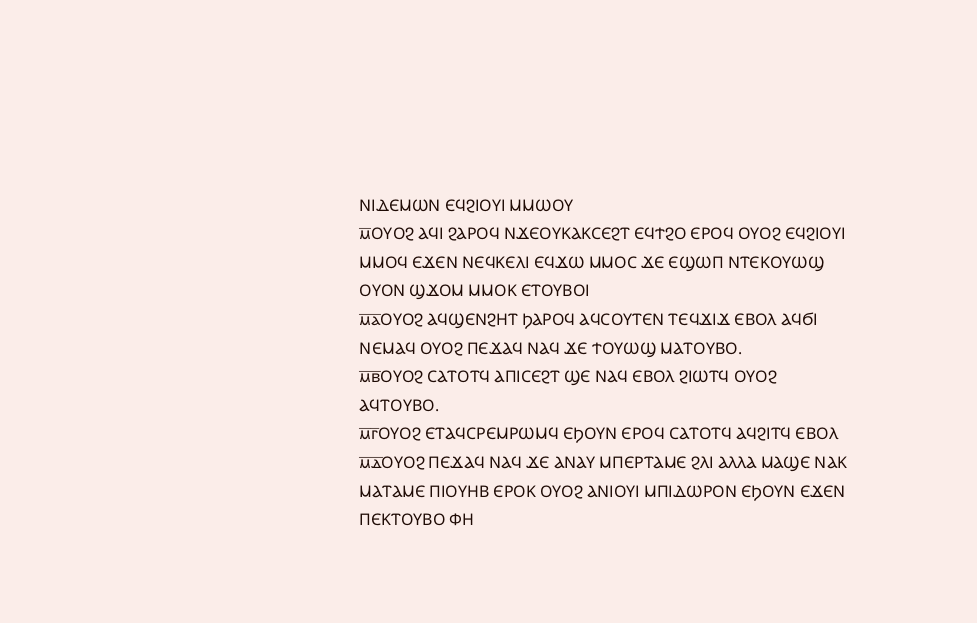ⲚⲒⲆⲈⲘⲰⲚ ⲈϤϨⲒⲞⲨⲒ ⲘⲘⲰⲞⲨ
ⲙ̅ⲞⲨⲞϨ ⲀϤⲒ ϨⲀⲢⲞϤ ⲚϪⲈⲞⲨⲔⲀⲔⲤⲈϨⲦ ⲈϤϮϨⲞ ⲈⲢⲞϤ ⲞⲨⲞϨ ⲈϤϨⲒⲞⲨⲒ ⲘⲘⲞϤ ⲈϪⲈⲚ ⲚⲈϤⲔⲈⲖⲒ ⲈϤϪⲰ ⲘⲘⲞⲤ ϪⲈ ⲈϢⲰⲠ ⲚⲦⲈⲔⲞⲨⲰϢ ⲞⲨⲞⲚ ϢϪⲞⲘ ⲘⲘⲞⲔ ⲈⲦⲞⲨⲂⲞⲒ
ⲙ̅ⲁ̅ⲞⲨⲞϨ ⲀϤϢⲈⲚϨⲎⲦ ϦⲀⲢⲞϤ ⲀϤⲤⲞⲨⲦⲈⲚ ⲦⲈϤϪⲒϪ ⲈⲂⲞⲖ ⲀϤϬⲒ ⲚⲈⲘⲀϤ ⲞⲨⲞϨ ⲠⲈϪⲀϤ ⲚⲀϤ ϪⲈ ϮⲞⲨⲰϢ ⲘⲀⲦⲞⲨⲂⲞ.
ⲙ̅ⲃ̅ⲞⲨⲞϨ ⲤⲀⲦⲞⲦϤ ⲀⲠⲒⲤⲈϨⲦ ϢⲈ ⲚⲀϤ ⲈⲂⲞⲖ ϨⲒⲰⲦϤ ⲞⲨⲞϨ ⲀϤⲦⲞⲨⲂⲞ.
ⲙ̅ⲅ̅ⲞⲨⲞϨ ⲈⲦⲀϤⲤⲢⲈⲘⲢⲰⲘϤ ⲈϦⲞⲨⲚ ⲈⲢⲞϤ ⲤⲀⲦⲞⲦϤ ⲀϤϨⲒⲦϤ ⲈⲂⲞⲖ
ⲙ̅ⲇ̅ⲞⲨⲞϨ ⲠⲈϪⲀϤ ⲚⲀϤ ϪⲈ ⲀⲚⲀⲨ ⲘⲠⲈⲢⲦⲀⲘⲈ ϨⲖⲒ ⲀⲖⲖⲀ ⲘⲀϢⲈ ⲚⲀⲔ ⲘⲀⲦⲀⲘⲈ ⲠⲒⲞⲨⲎⲂ ⲈⲢⲞⲔ ⲞⲨⲞϨ ⲀⲚⲒⲞⲨⲒ ⲘⲠⲒⲆⲰⲢⲞⲚ ⲈϦⲞⲨⲚ ⲈϪⲈⲚ ⲠⲈⲔⲦⲞⲨⲂⲞ ⲪⲎ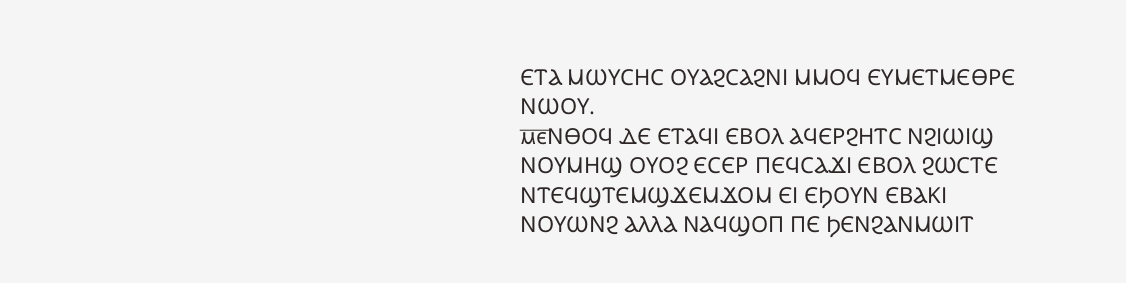ⲈⲦⲀ ⲘⲰⲨⲤⲎⲤ ⲞⲨⲀϨⲤⲀϨⲚⲒ ⲘⲘⲞϤ ⲈⲨⲘⲈⲦⲘⲈⲐⲢⲈ ⲚⲰⲞⲨ.
ⲙ̅ⲉ̅ⲚⲐⲞϤ ⲆⲈ ⲈⲦⲀϤⲒ ⲈⲂⲞⲖ ⲀϤⲈⲢϨⲎⲦⲤ ⲚϨⲒⲰⲒϢ ⲚⲞⲨⲘⲎϢ ⲞⲨⲞϨ ⲈⲤⲈⲢ ⲠⲈϤⲤⲀϪⲒ ⲈⲂⲞⲖ ϨⲰⲤⲦⲈ ⲚⲦⲈϤϢⲦⲈⲘϢϪⲈⲘϪⲞⲘ ⲈⲒ ⲈϦⲞⲨⲚ ⲈⲂⲀⲔⲒ ⲚⲞⲨⲰⲚϨ ⲀⲖⲖⲀ ⲚⲀϤϢⲞⲠ ⲠⲈ ϦⲈⲚϨⲀⲚⲘⲰⲒⲦ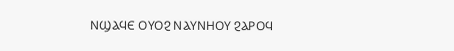ⲚϢⲀϤⲈ ⲞⲨⲞϨ ⲚⲀⲨⲚⲎⲞⲨ ϨⲀⲢⲞϤ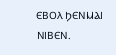ⲈⲂⲞⲖ ϦⲈⲚⲘⲀⲒ ⲚⲒⲂⲈⲚ.